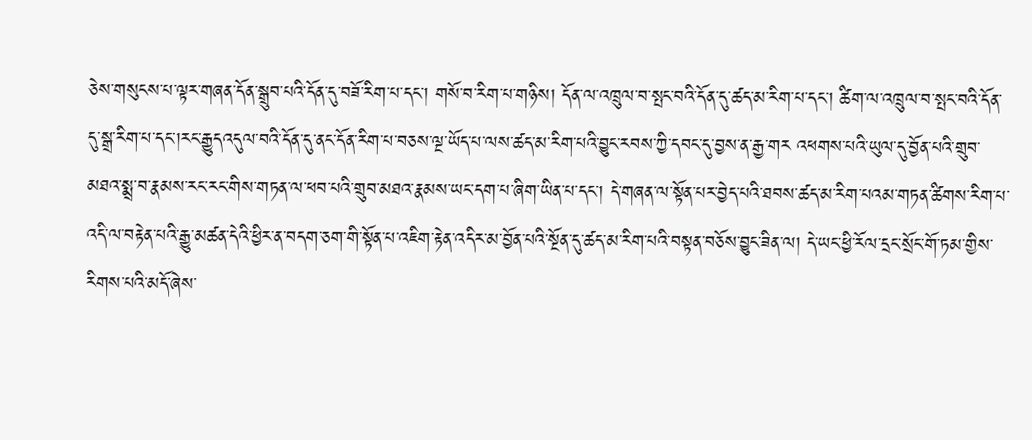ཅེས་གསུངས་པ་ལྟར་གཞན་དོན་སྒྲུབ་པའི་དོན་དུ་བཟོ་རིག་པ་དང་། གསོ་བ་རིག་པ་གཉིས། དོན་ལ་འཁྲུལ་བ་སྤང་བའི་དོན་དུ་ཚད་མ་རིག་པ་དང་། ཚིག་ལ་འཁྲུལ་བ་སྤང་བའི་དོན་དུ་སྒྲ་རིག་པ་དང་།རང་རྒྱུདའདུལ་བའི་དོན་དུ་ནང་དོན་རིག་པ་བཅས་ལྔ་ཡོད་པ་ལས་ཚད་མ་རིག་པའི་བྱུང་རབས་ཀྱི་དབང་དུ་བྱས་ན་རྒྱ་གར འཕགས་པའི་ཡུལ་དུ་བྱོན་པའི་གྲུབ་མཐའ་སྨྲ་བ་རྣམས་རང་རང་གིས་གཏན་ལ་ཕབ་པའི་གྲུབ་མཐའ་རྣམས་ཡང་དག་པ་ཞིག་ཡིན་པ་དང་། དེ་གཞན་ལ་སྟོན་པར་བྱེད་པའི་ཐབས་ཚད་མ་རིག་པའམ་གཏན་ཚིགས་རིག་པ་འདི་ལ་བརྟེན་པའི་རྒྱུ་མཚན་དེའི་ཕྱིར་ན་བདག་ཅག་གི་སྟོན་པ་འཇིག་རྟེན་འདིར་མ་བྱོན་པའི་སྔོན་དུ་ཚད་མ་རིག་པའི་བསྟན་བཅོས་བྱུང་ཟིན་ལ། དེ་ཡང་ཕྱི་རོལ་དྲང་སྲོང་གོ་ཏམ་གྱིས་རིགས་པའི་མདོ་ཞེས་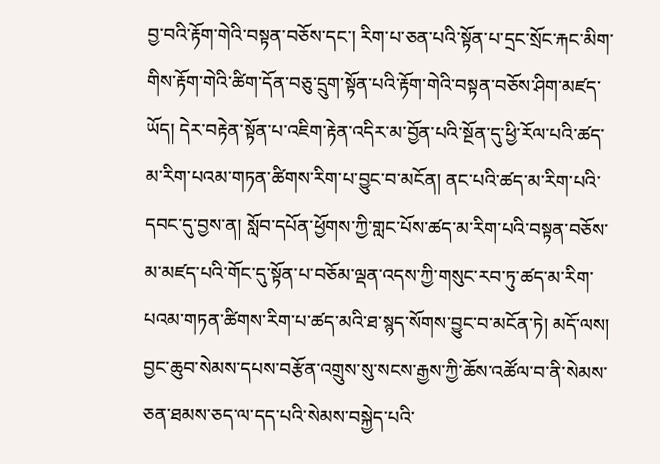བྱ་བའི་རྟོག་གེའི་བསྟན་བཅོས་དང་། རིག་པ་ཅན་པའི་སྟོན་པ་དྲང་སྲོང་རྐང་མིག་གིས་རྟོག་གེའི་ཚིག་དོན་བཅུ་དྲུག་སྟོན་པའི་རྟོག་གེའི་བསྟན་བཅོས་ཤིག་མཛད་ཡོད། དེར་བརྟེན་སྟོན་པ་འཇིག་རྟེན་འདིར་མ་བྱོན་པའི་སྔོན་དུ་ཕྱི་རོལ་པའི་ཚད་མ་རིག་པའམ་གཏན་ཚིགས་རིག་པ་བྱུང་བ་མངོན། ནང་པའི་ཚད་མ་རིག་པའི་དབང་དུ་བྱས་ན། སློབ་དཔོན་ཕྱོགས་ཀྱི་གླང་པོས་ཚད་མ་རིག་པའི་བསྟན་བཅོས་མ་མཛད་པའི་གོང་དུ་སྟོན་པ་བཅོམ་ལྡན་འདས་ཀྱི་གསུང་རབ་ཏུ་ཚད་མ་རིག་པའམ་གཏན་ཚིགས་རིག་པ་ཚད་མའི་ཐ་སྙད་སོགས་བྱུང་བ་མངོན་ཏེ། མདོ་ལས། བྱང་ཆུབ་སེམས་དཔས་བརྩོན་འགྲུས་སུ་སངས་རྒྱས་ཀྱི་ཆོས་འཚོལ་བ་ནི་སེམས་ཅན་ཐམས་ཅད་ལ་དད་པའི་སེམས་བསྐྱེད་པའི་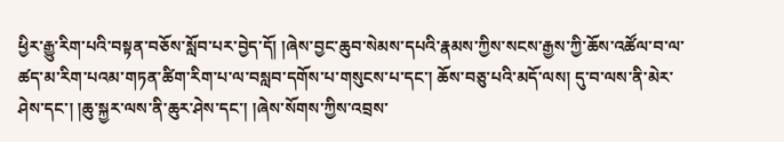ཕྱིར་རྒྱུ་རིག་པའི་བསྟན་བཅོས་སློབ་པར་བྱེད་དོ། །ཞེས་བྱང་ཆུབ་སེམས་དཔའི་རྣམས་ཀྱིས་སངས་རྒྱས་ཀྱི་ཆོས་འཚོལ་བ་ལ་ཚད་མ་རིག་པའམ་གཏན་ཚིག་རིག་པ་ལ་བསླབ་དགོས་པ་གསུངས་པ་དང་། ཆོས་བཅུ་པའི་མདོ་ལས། དུ་བ་ལས་ནི་མེར་ཤེས་དང་། །ཆུ་སྐྱར་ལས་ནི་ཆུར་ཤེས་དང་། །ཞེས་སོགས་ཀྱིས་འབྲས་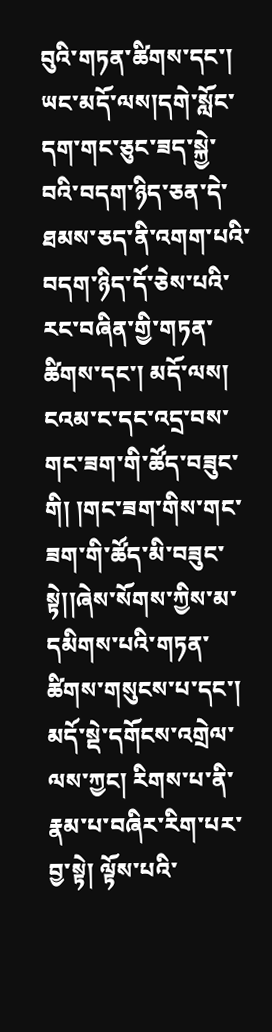བུའི་གཏན་ཚིགས་དང་། ཡང་མདོ་ལས།དགེ་སློང་དག་གང་ཅུང་ཟད་སྐྱེ་བའི་བདག་ཉིད་ཅན་དེ་ཐམས་ཅད་ནི་འགག་པའི་བདག་ཉིད་དོ་ཅེས་པའི་རང་བཞིན་གྱི་གཏན་ཚིགས་དང་། མདོ་ལས། ངའམ་ང་དང་འདྲ་བས་གང་ཟག་གི་ཚོད་བཟུང་གི། །གང་ཟག་གིས་གང་ཟག་གི་ཚོད་མི་བཟུང་སྟེ།།ཞེས་སོགས་ཀྱིས་མ་དམིགས་པའི་གཏན་ཚིགས་གསུངས་པ་དང་།  མདོ་སྡེ་དགོངས་འགྲེལ་ལས་ཀྱང། རིགས་པ་ནི་རྣམ་པ་བཞིར་རིག་པར་བྱ་སྟེ། ལྟོས་པའི་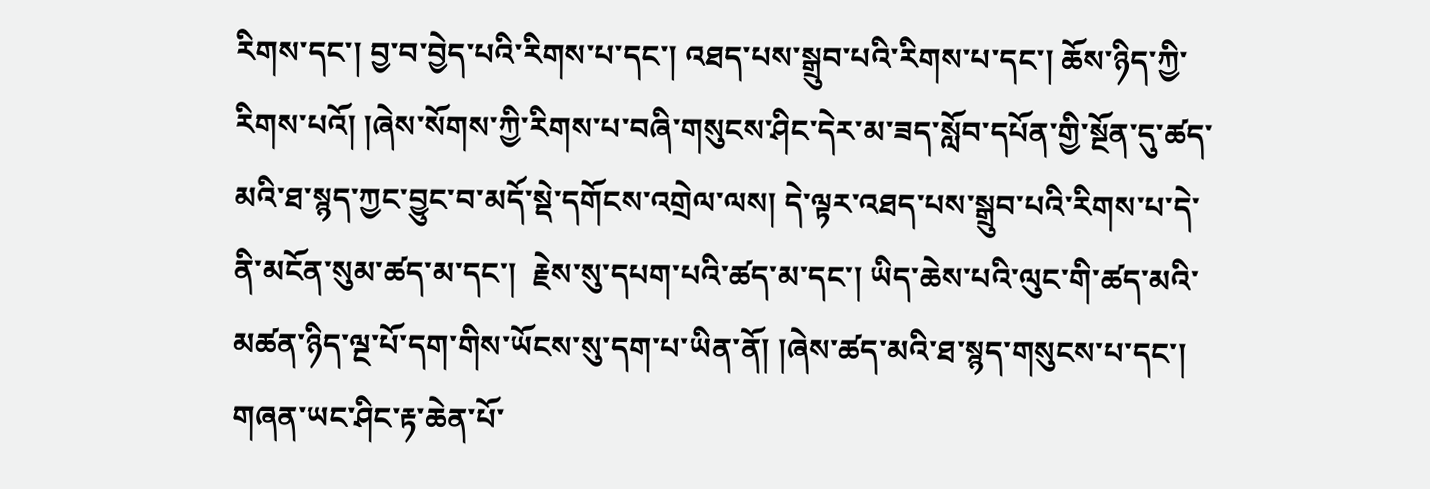རིགས་དང་། བྱ་བ་བྱེད་པའི་རིགས་པ་དང་། འཐད་པས་སྒྲུབ་པའི་རིགས་པ་དང་། ཆོས་ཉིད་ཀྱི་རིགས་པའོ། །ཞེས་སོགས་ཀྱི་རིགས་པ་བཞི་གསུངས་ཤིང་དེར་མ་ཟད་སློབ་དཔོན་གྱི་སྔོན་དུ་ཚད་མའི་ཐ་སྙད་ཀྱང་བྱུང་བ་མདོ་སྡེ་དགོངས་འགྲེལ་ལས། དེ་ལྟར་འཐད་པས་སྒྲུབ་པའི་རིགས་པ་དེ་ནི་མངོན་སུམ་ཚད་མ་དང་།  རྗེས་སུ་དཔག་པའི་ཚད་མ་དང་། ཡིད་ཆེས་པའི་ལུང་གི་ཚད་མའི་མཚན་ཉིད་ལྔ་པོ་དག་གིས་ཡོངས་སུ་དག་པ་ཡིན་ནོ། །ཞེས་ཚད་མའི་ཐ་སྙད་གསུངས་པ་དང་། གཞན་ཡང་ཤིང་རྟ་ཆེན་པོ་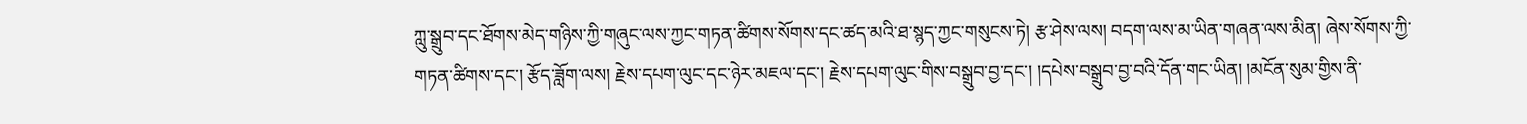ཀླུ་སྒྲུབ་དང་ཐོགས་མེད་གཉིས་ཀྱི་གཞུང་ལས་ཀྱང་གཏན་ཚིགས་སོགས་དང་ཚད་མའི་ཐ་སྙད་ཀྱང་གསུངས་ཏེ། རྩ་ཤེས་ལས། བདག་ལས་མ་ཡིན་གཞན་ལས་མིན། ཞེས་སོགས་ཀྱི་གཏན་ཚིགས་དང་། རྩོད་ཟློག་ལས། རྗེས་དཔག་ལུང་དང་ཉེར་མཇལ་དང་། རྗེས་དཔག་ལུང་གིས་བསྒྲུབ་བྱ་དང་། །དཔེས་བསྒྲུབ་བྱ་བའི་དོན་གང་ཡིན། །མངོན་སུམ་གྱིས་ནི་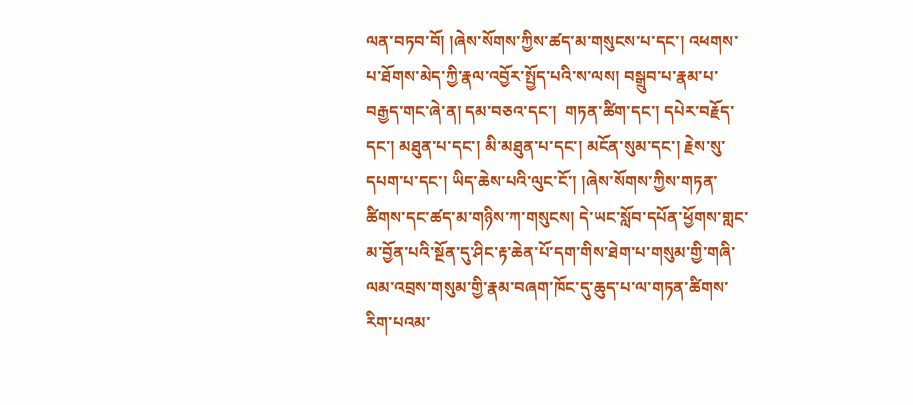ལན་བཏབ་བོ། །ཞེས་སོགས་ཀྱིས་ཚད་མ་གསུངས་པ་དང་། འཕགས་པ་ཐོགས་མེད་ཀྱི་རྣལ་འབྱོར་སྤྱོད་པའི་ས་ལས། བསྒྲུབ་པ་རྣམ་པ་བརྒྱད་གང་ཞེ་ན། དམ་བཅའ་དང་།  གཏན་ཚིག་དང་། དཔེར་བརྗོད་དང་། མཐུན་པ་དང་། མི་མཐུན་པ་དང་། མངོན་སུམ་དང་། རྗེས་སུ་དཔག་པ་དང་། ཡིད་ཆེས་པའི་ལུང་ངོ་། །ཞེས་སོགས་ཀྱིས་གཏན་ཚིགས་དང་ཚད་མ་གཉིས་ཀ་གསུངས། དེ་ཡང་སློབ་དཔོན་ཕྱོགས་གླང་མ་བྱོན་པའི་སྔོན་དུ་ཤིང་རྟ་ཆེན་པོ་དག་གིས་ཐེག་པ་གསུམ་གྱི་གཞི་ལམ་འབྲས་གསུམ་གྱི་རྣམ་བཞག་ཁོང་དུ་ཆུད་པ་ལ་གཏན་ཚིགས་རིག་པའམ་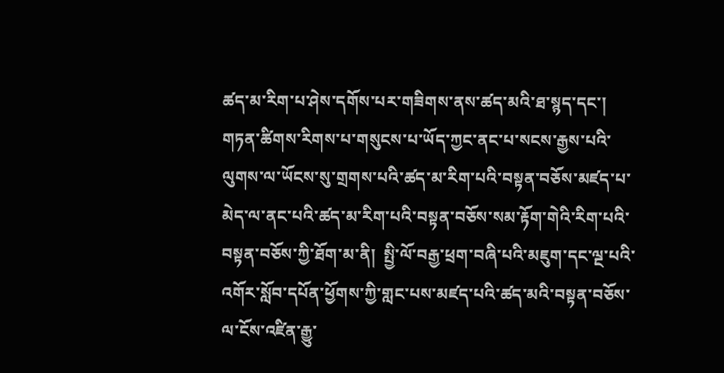ཚད་མ་རིག་པ་ཤེས་དགོས་པར་གཟིགས་ནས་ཚད་མའི་ཐ་སྙད་དང་། གཏན་ཚིགས་རིགས་པ་གསུངས་པ་ཡོད་ཀྱང་ནང་པ་སངས་རྒྱས་པའི་ལུགས་ལ་ཡོངས་སུ་གྲགས་པའི་ཚད་མ་རིག་པའི་བསྟན་བཅོས་མཛད་པ་མེད་ལ་ནང་པའི་ཚད་མ་རིག་པའི་བསྟན་བཅོས་སམ་རྟོག་གེའི་རིག་པའི་བསྟན་བཅོས་ཀྱི་ཐོག་མ་ནི།  སྤྱི་ལོ་བརྒྱ་ཕྲག་བཞི་པའི་མཇུག་དང་ལྔ་པའི་འགོར་སློབ་དཔོན་ཕྱོགས་ཀྱི་གླང་པས་མཛད་པའི་ཚད་མའི་བསྟན་བཅོས་ལ་ངོས་འཛིན་རྒྱུ་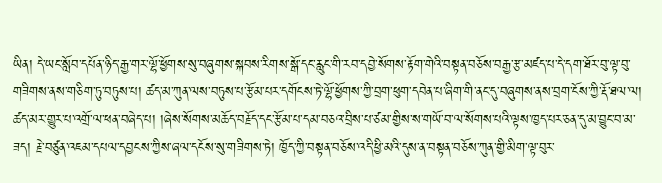ཡིན། དེ་ཡང་སློབ་དཔོན་ཉིད་རྒྱ་གར་ལྷོ་ཕྱོགས་སུ་བཞུགས་སྐབས་རིགས་སྒོ་དང་རླུང་གི་རབ་དབྱེ་སོགས་རྟོག་གེའི་བསྟན་བཅོས་བརྒྱ་རྩ་མཛད་པ་དེ་དག་ཐོར་བུ་ལྟ་བུ་གཟིགས་ནས་གཅིག་ཏུ་བཏུས་པ། ཚད་མ་ཀུན་ལས་བཏུས་པ་རྩོམ་པར་དགོངས་ཏེ་ལྷོ་ཕྱོགས་ཀྱི་བྲག་ཕུག་དབེན་པ་ཞིག་གི་ནང་དུ་བཞུགས་ནས་བྲག་ངོས་ཀྱི་རྡོ་ཐལ་ལ། ཚད་མར་གྱུར་པ་འགྲོ་ལ་ཕན་བཞེད་པ། །ཞེས་སོགས་མཆོད་བརྗོད་དང་རྩོམ་པ་དམ་བཅའ་བྲིས་པ་ཙམ་གྱིས་ས་གཡོ་བ་ལ་སོགས་པའི་ལྟས་ཁྱད་པར་ཅན་དུ་མ་བྱུང་བ་མ་ཟད། རྗེ་བཙུན་འཇམ་དཔལ་དབྱངས་ཀྱིས་ཞལ་དངོས་སུ་གཟིགས་ཏེ། ཁྱོད་ཀྱི་བསྟན་བཅོས་འདི་ཕྱི་མའི་དུས་ན་བསྟན་བཅོས་ཀུན་གྱི་མིག་ལྟ་བུར་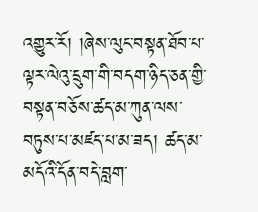འགྱུར་རོ། །ཞེས་ལུང་བསྟན་ཐོབ་པ་ལྟར་ལེའུ་དྲུག་གི་བདག་ཉིད་ཅན་གྱི་བསྟན་བཅོས་ཚད་མ་ཀུན་ལས་བཏུས་པ་མཛད་པ་མ་ཟད། ཚད་མ་མདོའི་དོན་བདེ་བླག་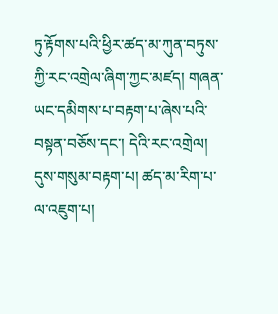ཏུ་རྟོགས་པའི་ཕྱིར་ཚད་མ་ཀུན་བཏུས་ཀྱི་རང་འགྲེལ་ཞིག་ཀྱང་མཛད། གཞན་ཡང་དམིགས་པ་བརྟག་པ་ཞེས་པའི་བསྟན་བཅོས་དང་། དེའི་རང་འགྲེལ། དུས་གསུམ་བརྟག་པ། ཚད་མ་རིག་པ་ལ་འཇུག་པ།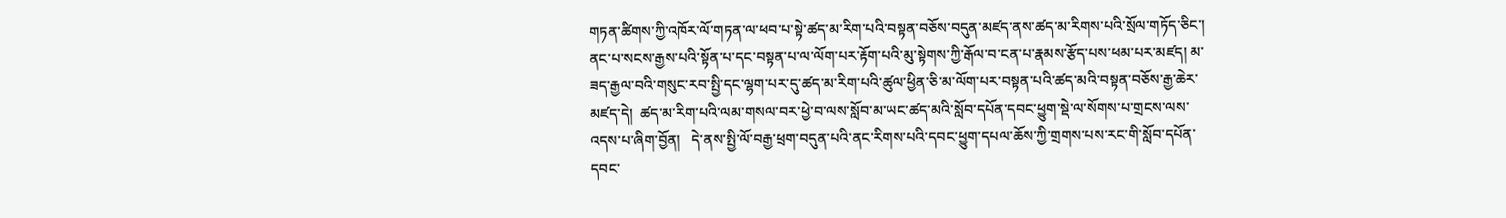གཏན་ཚིགས་ཀྱི་འཁོར་ལོ་གཏན་ལ་ཕབ་པ་སྟེ་ཚད་མ་རིག་པའི་བསྟན་བཅོས་བདུན་མཛད་ནས་ཚད་མ་རིགས་པའི་སྲོལ་གཏོད་ཅིང་། ནང་པ་སངས་རྒྱས་པའི་སྟོན་པ་དང་བསྟན་པ་ལ་ལོག་པར་རྟོག་པའི་མུ་སྟེགས་ཀྱི་རྒོལ་བ་ངན་པ་རྣམས་རྩོད་པས་ཕམ་པར་མཛད། མ་ཟད་རྒྱལ་བའི་གསུང་རབ་སྤྱི་དང་ལྷག་པར་དུ་ཚད་མ་རིག་པའི་ཚུལ་ཕྱིན་ཅི་མ་ལོག་པར་བསྟན་པའི་ཚད་མའི་བསྟན་བཅོས་རྒྱ་ཆེར་མཛད་དེ།  ཚད་མ་རིག་པའི་ལམ་གསལ་བར་ཕྱེ་བ་ལས་སློབ་མ་ཡང་ཚད་མའི་སློབ་དཔོན་དབང་ཕྱུག་སྡེ་ལ་སོགས་པ་གྲངས་ལས་འདས་པ་ཞིག་བྱོན།   དེ་ནས་སྤྱི་ལོ་བརྒྱ་ཕྲག་བདུན་པའི་ནང་རིགས་པའི་དབང་ཕྱུག་དཔལ་ཆོས་ཀྱི་གྲགས་པས་རང་གི་སློབ་དཔོན་དབང་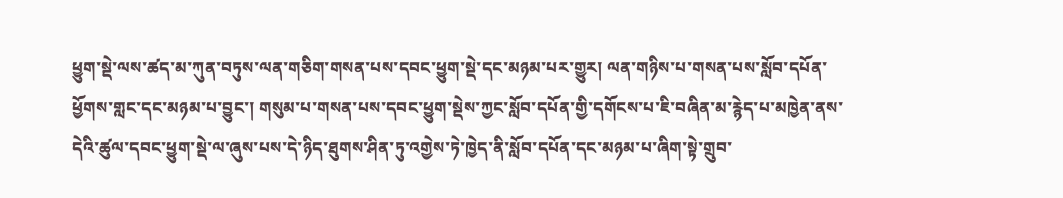ཕྱུག་སྡེ་ལས་ཚད་མ་ཀུན་བཏུས་ལན་གཅིག་གསན་པས་དབང་ཕྱུག་སྡེ་དང་མཉམ་པར་གྱུར། ལན་གཉིས་པ་གསན་པས་སློབ་དཔོན་ཕྱོགས་གླང་དང་མཉམ་པ་བྱུང་། གསུམ་པ་གསན་པས་དབང་ཕྱུག་སྡེས་ཀྱང་སློབ་དཔོན་གྱི་དགོངས་པ་ཇི་བཞིན་མ་རྙེད་པ་མཁྱེན་ནས་དེའི་ཚུལ་དབང་ཕྱུག་སྡེ་ལ་ཞུས་པས་དེ་ཉིད་ཐུགས་ཤིན་ཏུ་འགྱེས་ཏེ་ཁྱེད་ནི་སློབ་དཔོན་དང་མཉམ་པ་ཞིག་སྟེ་གྲུབ་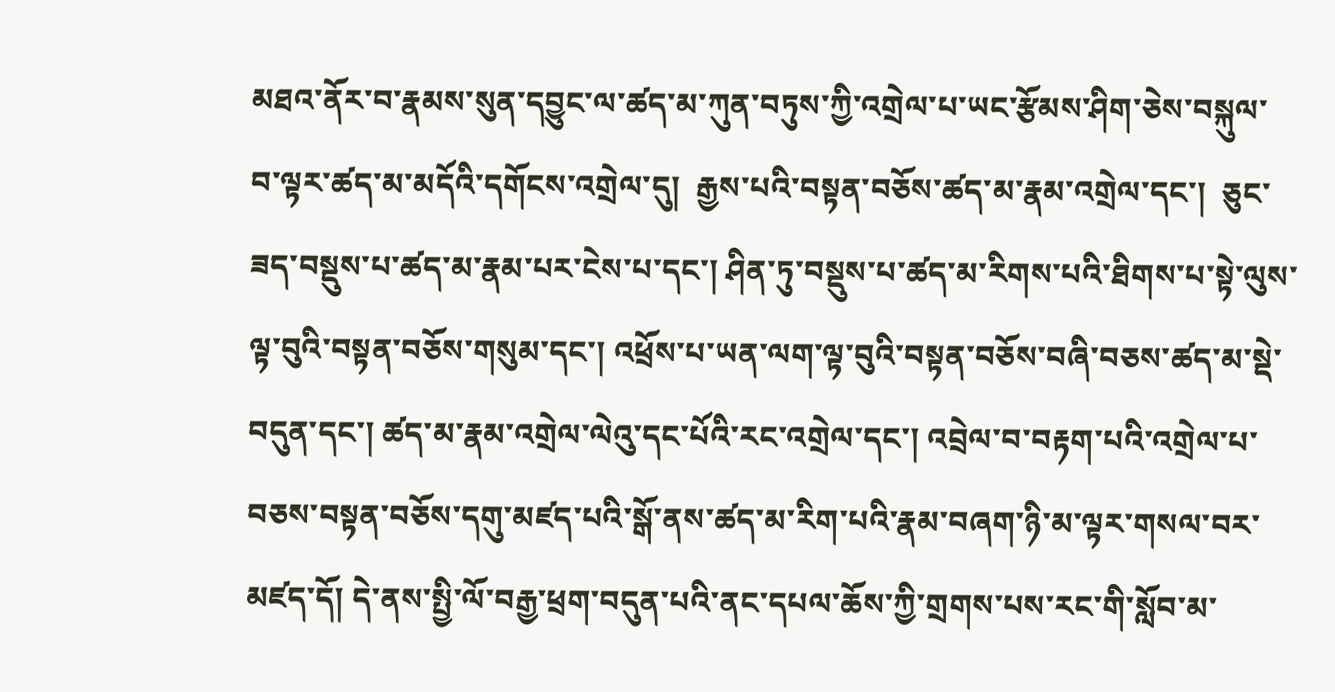མཐའ་ནོར་བ་རྣམས་སུན་དབྱུང་ལ་ཚད་མ་ཀུན་བཏུས་ཀྱི་འགྲེལ་པ་ཡང་རྩོམས་ཤིག་ཅེས་བསྐུལ་བ་ལྟར་ཚད་མ་མདོའི་དགོངས་འགྲེལ་དུ།  རྒྱས་པའི་བསྟན་བཅོས་ཚད་མ་རྣམ་འགྲེལ་དང་།  ཅུང་ཟད་བསྡུས་པ་ཚད་མ་རྣམ་པར་ངེས་པ་དང་། ཤིན་ཏུ་བསྡུས་པ་ཚད་མ་རིགས་པའི་ཐིགས་པ་སྟེ་ལུས་ལྟ་བུའི་བསྟན་བཅོས་གསུམ་དང་། འཕྲོས་པ་ཡན་ལག་ལྟ་བུའི་བསྟན་བཅོས་བཞི་བཅས་ཚད་མ་སྡེ་བདུན་དང་། ཚད་མ་རྣམ་འགྲེལ་ལེའུ་དང་པོའི་རང་འགྲེལ་དང་། འབྲེལ་བ་བརྟག་པའི་འགྲེལ་པ་བཅས་བསྟན་བཅོས་དགུ་མཛད་པའི་སྒོ་ནས་ཚད་མ་རིག་པའི་རྣམ་བཞག་ཉི་མ་ལྟར་གསལ་བར་མཛད་དོ། དེ་ནས་སྤྱི་ལོ་བརྒྱ་ཕྲག་བདུན་པའི་ནང་དཔལ་ཆོས་ཀྱི་གྲགས་པས་རང་གི་སློབ་མ་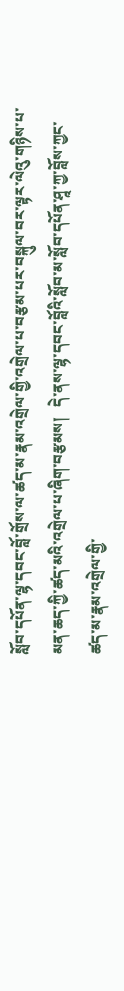སློབ་དཔོན་ལྷ་དབང་བློ་གྲོས་ལ་ཚད་མ་རྣམ་འགྲེལ་གྱི་འགྲེལ་པ་བརྩམ་པར་བསྐུལ་བར་ལྟར་ལེའུ་གཉིས་པ་མན་ཆད་ཀྱི་ཚད་མའི་འགྲེལ་པ་ཞིག་བརྩམས།   དེ་ནས་ལྷ་དབང་བློའི་སློབ་མ་སློབ་དཔོན་ཤཱ་ཀྱ་བློས་ཀྱང་ཚད་མ་རྣམ་འགྲེལ་གྱི་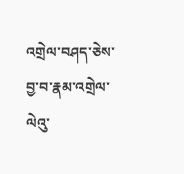འགྲེལ་བཤད་ཅེས་བྱ་བ་རྣམ་འགྲེལ་ལེའུ་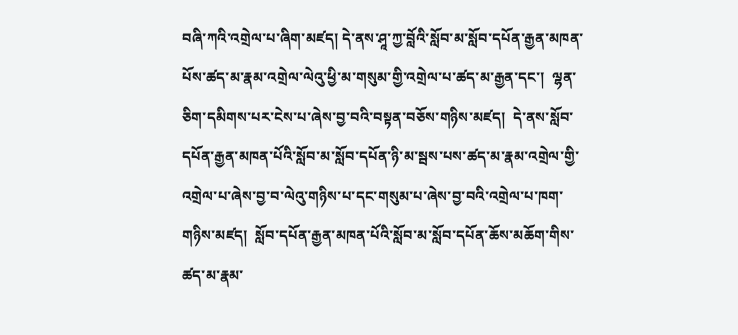བཞི་ཀའི་འགྲེལ་པ་ཞིག་མཛད། དེ་ནས་ཤཱ་ཀྱ་བློའི་སློབ་མ་སློབ་དཔོན་རྒྱན་མཁན་པོས་ཚད་མ་རྣམ་འགྲེལ་ལེའུ་ཕྱི་མ་གསུམ་གྱི་འགྲེལ་པ་ཚད་མ་རྒྱན་དང་།  ལྷན་ཅིག་དམིགས་པར་ངེས་པ་ཞེས་བྱ་བའི་བསྟན་བཅོས་གཉིས་མཛད།  དེ་ནས་སློབ་དཔོན་རྒྱན་མཁན་པོའི་སློབ་མ་སློབ་དཔོན་ཉི་མ་སྦས་པས་ཚད་མ་རྣམ་འགྲེལ་གྱི་འགྲེལ་པ་ཞེས་བྱ་བ་ལེའུ་གཉིས་པ་དང་གསུམ་པ་ཞེས་བྱ་བའི་འགྲེལ་པ་ཁག་གཉིས་མཛད།  སློབ་དཔོན་རྒྱན་མཁན་པོའི་སློབ་མ་སློབ་དཔོན་ཆོས་མཆོག་གིས་ཚད་མ་རྣམ་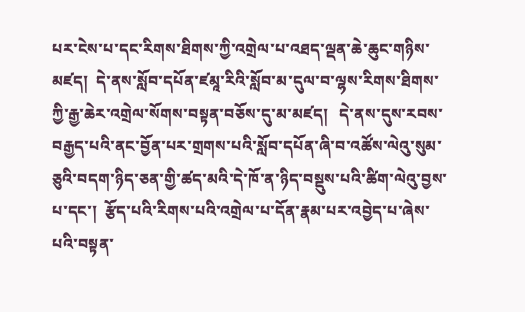པར་ངེས་པ་དང་རིགས་ཐིགས་ཀྱི་འགྲེལ་པ་འཐད་ལྡན་ཆེ་ཆུང་གཉིས་མཛད།  དེ་ནས་སློབ་དཔོན་ཛམཱ་རིའི་སློབ་མ་དུལ་བ་ལྷས་རིགས་ཐིགས་ཀྱི་རྒྱ་ཆེར་འགྲེལ་སོགས་བསྟན་བཅོས་དུ་མ་མཛད།   དེ་ནས་དུས་རབས་བརྒྱད་པའི་ནང་བྱོན་པར་གྲགས་པའི་སློབ་དཔོན་ཞི་བ་འཚོས་ལེའུ་སུམ་ཅུའི་བདག་ཉིད་ཅན་གྱི་ཚད་མའི་དེ་ཁོ་ན་ཉིད་བསྡུས་པའི་ཚིག་ལེའུ་བྱས་པ་དང་།  རྩོད་པའི་རིགས་པའི་འགྲེལ་པ་དོན་རྣམ་པར་འབྱེད་པ་ཞེས་པའི་བསྟན་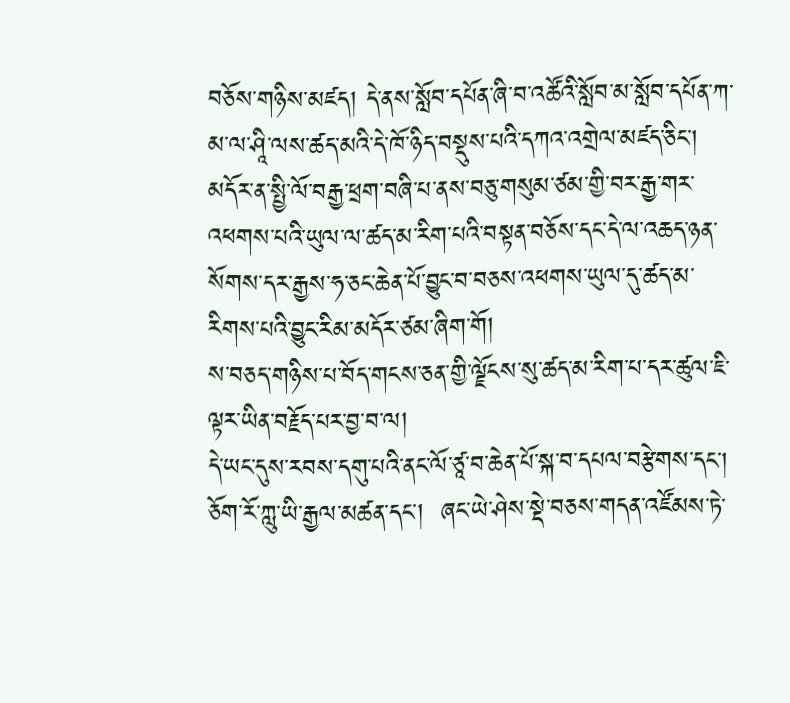བཅོས་གཉིས་མཛད། དེ་ནས་སློབ་དཔོན་ཞི་བ་འཚོའི་སློབ་མ་སློབ་དཔོན་ཀ་མ་ལ་ཤཱི་ལས་ཚད་མའི་དེ་ཁོ་ཉིད་བསྡུས་པའི་དཀའ་འགྲེལ་མཛད་ཅིང་། མདོར་ན་སྤྱི་ལོ་བརྒྱ་ཕྲག་བཞི་པ་ནས་བཅུ་གསུམ་ཙམ་གྱི་བར་རྒྱ་གར་འཕགས་པའི་ཡུལ་ལ་ཚད་མ་རིག་པའི་བསྟན་བཅོས་དང་དེ་ལ་འཆད་ཉན་སོགས་དར་རྒྱས་ཧ་ཅང་ཆེན་པོ་བྱུང་བ་བཅས་འཕགས་ཡུལ་དུ་ཚད་མ་རིགས་པའི་བྱུང་རིམ་མདོར་ཙམ་ཞིག་གོ།
ས་བཅད་གཉིས་པ་བོད་གངས་ཅན་གྱི་ལྗོངས་སུ་ཚད་མ་རིག་པ་དར་ཚུལ་ཇི་ལྟར་ཡིན་བརྗོད་པར་བྱ་བ་ལ།
དེ་ཡང་དུས་རབས་དགུ་པའི་ནང་ལོ་ཙཱ་བ་ཆེན་པོ་སྐ་བ་དཔལ་བརྩེགས་དང་། ཅོག་རོ་ཀླུ་ཡི་རྒྱལ་མཚན་དང་།  ཞང་ཡེ་ཤེས་སྡེ་བཅས་གདན་འཛོམས་ཏེ་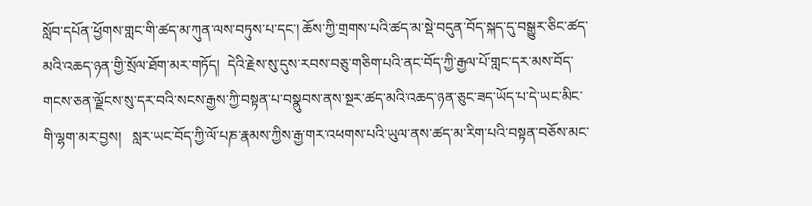སློབ་དཔོན་ཕྱོགས་གླང་གི་ཚད་མ་ཀུན་ལས་བཏུས་པ་དང་། ཆོས་ཀྱི་གྲགས་པའི་ཚད་མ་སྡེ་བདུན་བོད་སྐད་དུ་བསྒྱུར་ཅིང་ཚད་མའི་འཆད་ཉན་གྱི་སྲོལ་ཐོག་མར་གཏོད།  དེའི་རྗེས་སུ་དུས་རབས་བཅུ་གཅིག་པའི་ནང་བོད་ཀྱི་རྒྱལ་པོ་གླང་དར་མས་བོད་གངས་ཅན་ལྗོངས་སུ་དར་བའི་སངས་རྒྱས་ཀྱི་བསྟན་པ་བསྣུབས་ནས་སྔར་ཚད་མའི་འཆད་ཉན་ཅུང་ཟད་ཡོད་པ་དེ་ཡང་མིང་གི་ལྷག་མར་བྱས།   སླར་ཡང་བོད་ཀྱི་ལོ་པཎ་རྣམས་ཀྱིས་རྒྱ་གར་འཕགས་པའི་ཡུལ་ནས་ཚད་མ་རིག་པའི་བསྟན་བཅོས་མང་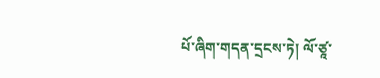པོ་ཞིག་གདན་དྲངས་ཏེ། ལོ་ཙཱ་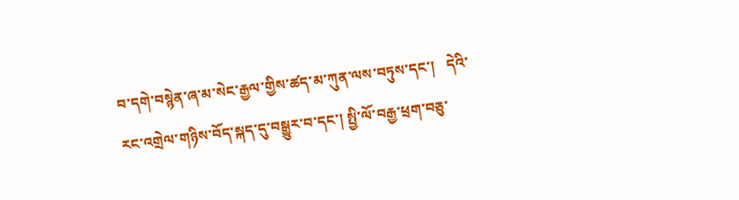བ་དགེ་བསྙེན་ཞ་མ་སེང་རྒྱལ་གྱིས་ཚད་མ་ཀུན་ལས་བཏུས་དང་།   དེའི་རང་འགྲེལ་གཉིས་བོད་སྐད་དུ་བསྒྱུར་བ་དང་། སྤྱི་ལོ་བརྒྱ་ཕྲག་བཅུ་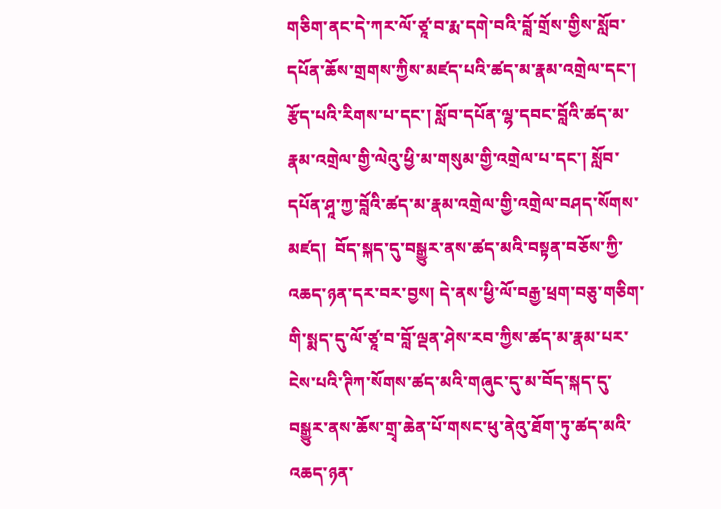གཅིག་ནང་དེ་ཀར་ལོ་ཙཱ་བ་རྨ་དགེ་བའི་བློ་གྲོས་གྱིས་སློབ་དཔོན་ཆོས་གྲགས་ཀྱིས་མཛད་པའི་ཚད་མ་རྣམ་འགྲེལ་དང་། རྩོད་པའི་རིགས་པ་དང་། སློབ་དཔོན་ལྷ་དབང་བློའི་ཚད་མ་རྣམ་འགྲེལ་གྱི་ལེའུ་ཕྱི་མ་གསུམ་གྱི་འགྲེལ་པ་དང་། སློབ་དཔོན་ཤཱ་ཀྱ་བློའི་ཚད་མ་རྣམ་འགྲེལ་གྱི་འགྲེལ་བཤད་སོགས་མཛད།  བོད་སྐད་དུ་བསྒྱུར་ནས་ཚད་མའི་བསྟན་བཅོས་ཀྱི་འཆད་ཉན་དར་བར་བྱས། དེ་ནས་ཕྱི་ལོ་བརྒྱ་ཕྲག་བཅུ་གཅིག་གི་སྨད་དུ་ལོ་ཙཱ་བ་བློ་ལྡན་ཤེས་རབ་ཀྱིས་ཚད་མ་རྣམ་པར་ངེས་པའི་ཊིཀ་སོགས་ཚད་མའི་གཞུང་དུ་མ་བོད་སྐད་དུ་བསྒྱུར་ནས་ཆོས་གྲྭ་ཆེན་པོ་གསང་ཕུ་ནེའུ་ཐོག་ཏུ་ཚད་མའི་འཆད་ཉན་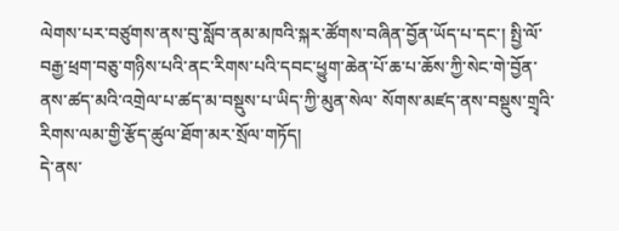ལེགས་པར་བཙུགས་ནས་བུ་སློབ་ནམ་མཁའི་སྐར་ཚོགས་བཞིན་བྱོན་ཡོད་པ་དང་། སྤྱི་ལོ་བརྒྱ་ཕྲག་བཅུ་གཉིས་པའི་ནང་རིགས་པའི་དབང་ཕྱུག་ཆེན་པོ་ཆ་པ་ཆོས་ཀྱི་སེང་གེ་བྱོན་ནས་ཚད་མའི་འགྲེལ་པ་ཚད་མ་བསྡུས་པ་ཡིད་ཀྱི་མུན་སེལ་ སོགས་མཛད་ནས་བསྡུས་གྲྭའི་རིགས་ལམ་གྱི་རྩོད་ཚུལ་ཐོག་མར་སྲོལ་གཏོད།
དེ་ནས་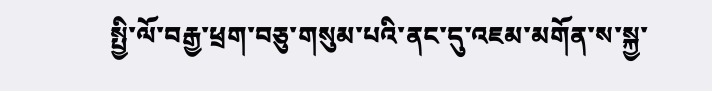སྤྱི་ལོ་བརྒྱ་ཕྲག་བཅུ་གསུམ་པའི་ནང་དུ་འཇམ་མགོན་ས་སྐྱ་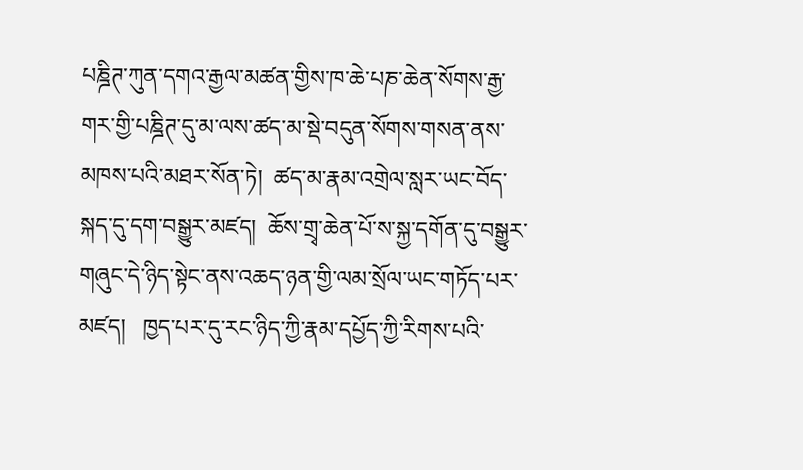པཎྜིཊ་ཀུན་དགའ་རྒྱལ་མཚན་གྱིས་ཁ་ཆེ་པཎ་ཆེན་སོགས་རྒྱ་གར་གྱི་པཎྜིཊ་དུ་མ་ལས་ཚད་མ་སྡེ་བདུན་སོགས་གསན་ནས་མཁས་པའི་མཐར་སོན་ཏེ།  ཚད་མ་རྣམ་འགྲེལ་སླར་ཡང་བོད་སྐད་དུ་དག་བསྒྱུར་མཛད།  ཆོས་གྲྭ་ཆེན་པོ་ས་སྐྱ་དགོན་དུ་བསྒྱུར་གཞུང་དེ་ཉིད་སྟེང་ནས་འཆད་ཉན་གྱི་ལམ་སྲོལ་ཡང་གཏོད་པར་མཛད།   ཁྱད་པར་དུ་རང་ཉིད་ཀྱི་རྣམ་དཔྱོད་ཀྱི་རིགས་པའི་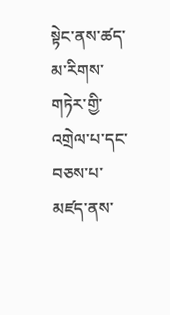སྟེང་ནས་ཚད་མ་རིགས་གཏེར་གྱི་འགྲེལ་པ་དང་བཅས་པ་མཛད་ནས་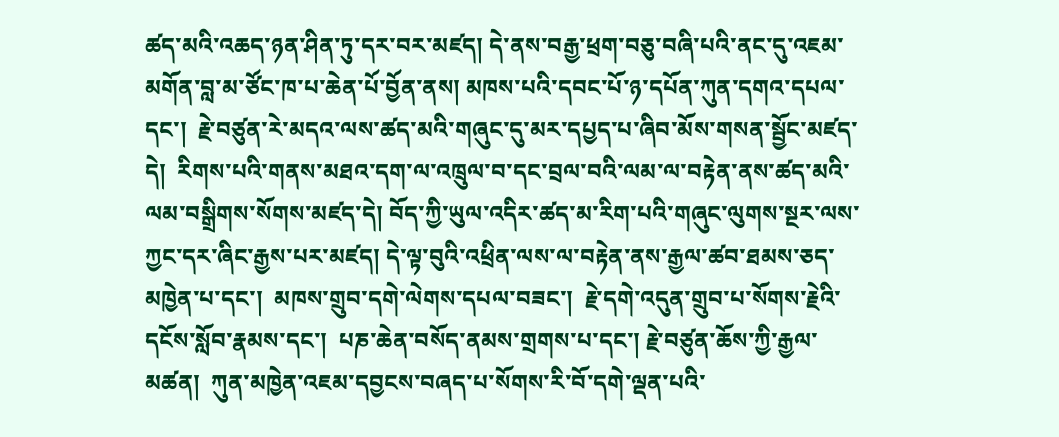ཚད་མའི་འཆད་ཉན་ཤིན་ཏུ་དར་བར་མཛད། དེ་ནས་བརྒྱ་ཕྲག་བཅུ་བཞི་པའི་ནང་དུ་འཇམ་མགོན་བླ་མ་ཙོང་ཁ་པ་ཆེན་པོ་བྱོན་ནས། མཁས་པའི་དབང་པོ་ཉ་དཔོན་ཀུན་དགའ་དཔལ་དང་།  རྗེ་བཙུན་རེ་མདའ་ལས་ཚད་མའི་གཞུང་དུ་མར་དཔྱད་པ་ཞིབ་མོས་གསན་སྦྱོང་མཛད་དེ།  རིགས་པའི་གནས་མཐའ་དག་ལ་འཁྲུལ་བ་དང་བྲལ་བའི་ལམ་ལ་བརྟེན་ནས་ཚད་མའི་ལམ་བསྒྲིགས་སོགས་མཛད་དེ། བོད་ཀྱི་ཡུལ་འདིར་ཚད་མ་རིག་པའི་གཞུང་ལུགས་སྔར་ལས་ཀྱང་དར་ཞིང་རྒྱས་པར་མཛད། དེ་ལྟ་བུའི་འཕྲིན་ལས་ལ་བརྟེན་ནས་རྒྱལ་ཚབ་ཐམས་ཅད་མཁྱེན་པ་དང་།  མཁས་གྲུབ་དགེ་ལེགས་དཔལ་བཟང་།  རྗེ་དགེ་འདུན་གྲུབ་པ་སོགས་རྗེའི་དངོས་སློབ་རྣམས་དང་།  པཎ་ཆེན་བསོད་ནམས་གྲགས་པ་དང་། རྗེ་བཙུན་ཆོས་ཀྱི་རྒྱལ་མཚན།  ཀུན་མཁྱེན་འཇམ་དབྱངས་བཞད་པ་སོགས་རི་བོ་དགེ་ལྡན་པའི་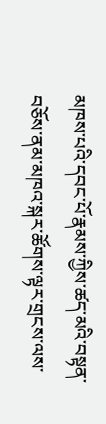མཁས་པའི་དབང་པོ་རྣམས་ཀྱིས་ཚད་མའི་བསྟན་བཅོས་ནམ་མཁའ་སྐར་ཚོགས་ལྟར་གྲངས་ལས་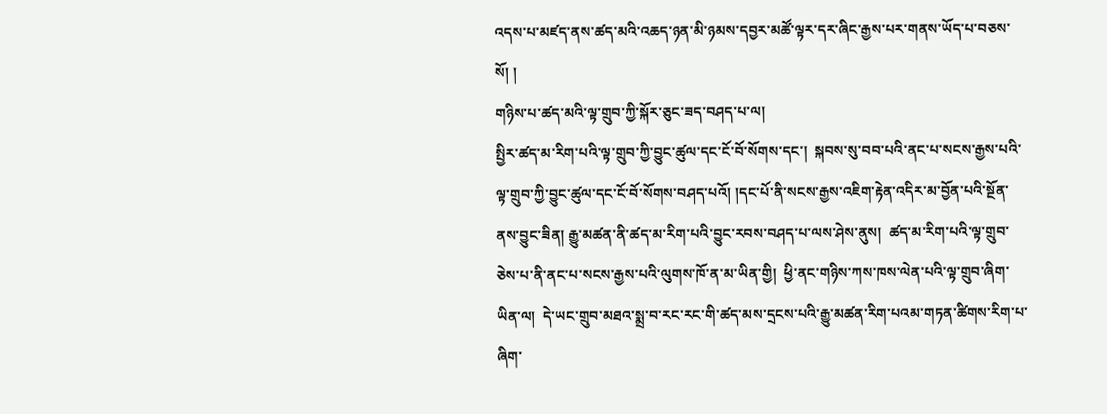འདས་པ་མཛད་ནས་ཚད་མའི་འཆད་ཉན་མི་ཉམས་དབྱར་མཚོ་ལྟར་དར་ཞིང་རྒྱས་པར་གནས་ཡོད་པ་བཅས་སོ། །
གཉིས་པ་ཚད་མའི་ལྟ་གྲུབ་ཀྱི་སྐོར་ཅུང་ཟད་བཤད་པ་ལ།
སྤྱིར་ཚད་མ་རིག་པའི་ལྟ་གྲུབ་ཀྱི་བྱུང་ཚུལ་དང་ངོ་བོ་སོགས་དང་།  སྐབས་སུ་བབ་པའི་ནང་པ་སངས་རྒྱས་པའི་ལྟ་གྲུབ་ཀྱི་བྱུང་ཚུལ་དང་ངོ་བོ་སོགས་བཤད་པའོ། །དང་པོ་ནི་སངས་རྒྱས་འཇིག་རྟེན་འདིར་མ་བྱོན་པའི་སྔོན་ནས་བྱུང་ཟིན། རྒྱུ་མཚན་ནི་ཚད་མ་རིག་པའི་བྱུང་རབས་བཤད་པ་ལས་ཤེས་ནུས།  ཚད་མ་རིག་པའི་ལྟ་གྲུབ་ཅེས་པ་ནི་ནང་པ་སངས་རྒྱས་པའི་ལུགས་ཁོ་ན་མ་ཡིན་གྱི།  ཕྱི་ནང་གཉིས་ཀས་ཁས་ལེན་པའི་ལྟ་གྲུབ་ཞིག་ཡིན་ལ།  དེ་ཡང་གྲུབ་མཐའ་སྨྲ་བ་རང་རང་གི་ཚད་མས་དྲངས་པའི་རྒྱུ་མཚན་རིག་པའམ་གཏན་ཚིགས་རིག་པ་ཞིག་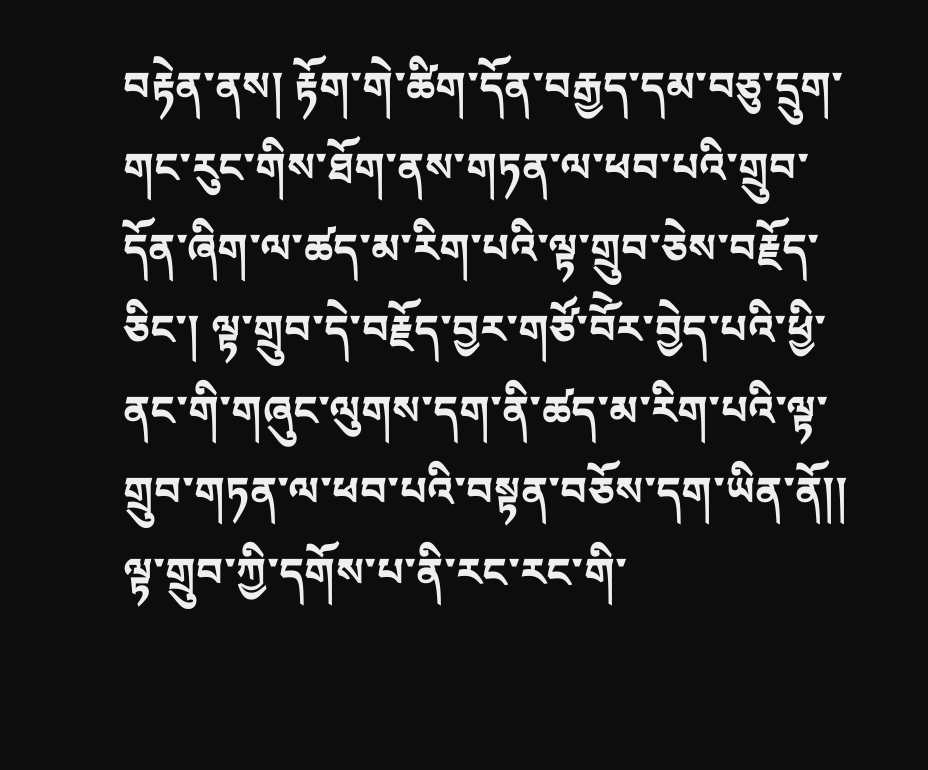བརྟེན་ནས། རྟོག་གེ་ཚིག་དོན་བརྒྱད་དམ་བཅུ་དྲུག་གང་རུང་གིས་ཐོག་ནས་གཏན་ལ་ཕབ་པའི་གྲུབ་དོན་ཞིག་ལ་ཚད་མ་རིག་པའི་ལྟ་གྲུབ་ཅེས་བརྗོད་ཅིང་། ལྟ་གྲུབ་དེ་བརྗོད་བྱར་གཙོ་བོེར་བྱེད་པའི་ཕྱི་ནང་གི་གཞུང་ལུགས་དག་ནི་ཚད་མ་རིག་པའི་ལྟ་གྲུབ་གཏན་ལ་ཕབ་པའི་བསྟན་བཅོས་དག་ཡིན་ནོ།།  ལྟ་གྲུབ་ཀྱི་དགོས་པ་ནི་རང་རང་གི་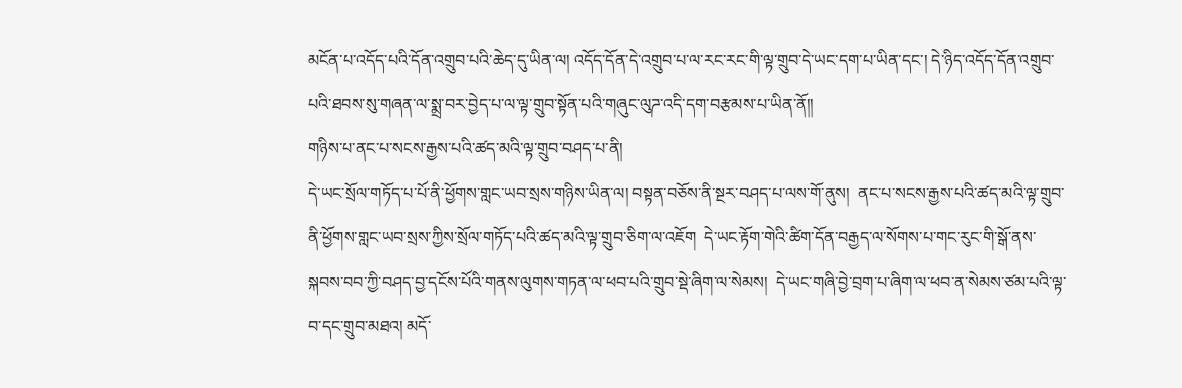མངོན་པ་འདོད་པའི་དོན་འགྲུབ་པའི་ཆེད་དུ་ཡིན་ལ། འདོད་དོན་དེ་འགྲུབ་པ་ལ་རང་རང་གི་ལྟ་གྲུབ་དེ་ཡང་དག་པ་ཡིན་དང་། དེ་ཉིད་འདོད་དོན་འགྲུབ་པའི་ཐབས་སུ་གཞན་ལ་སྨྲ་བར་བྱེད་པ་ལ་ལྟ་གྲུབ་སྟོན་པའི་གཞུང་ལུཌ་འདི་དག་བརྩམས་པ་ཡིན་ནོ།།
གཉིས་པ་ནང་པ་སངས་རྒྱས་པའི་ཚད་མའི་ལྟ་གྲུབ་བཤད་པ་ནི།
དེ་ཡང་སྲོལ་གཏོད་པ་པོ་ནི་ཕྱོགས་གླང་ཡབ་སྲས་གཉིས་ཡིན་ལ། བསྟན་བཅོས་ནི་སྔར་བཤད་པ་ལས་གོ་ནུས།  ནང་པ་སངས་རྒྱས་པའི་ཚད་མའི་ལྟ་གྲུབ་ནི་ཕྱོགས་གླང་ཡབ་སྲས་ཀྱིས་སྲོལ་གཏོད་པའི་ཚད་མའི་ལྟ་གྲུབ་ཅིག་ལ་འཇོག  དེ་ཡང་རྟོག་གེའི་ཚིག་དོན་བརྒྱད་ལ་སོགས་པ་གང་རུང་གི་སྒོ་ནས་སྐབས་བབ་ཀྱི་བཤད་བྱ་དངོས་པོའི་གནས་ལུགས་གཏན་ལ་ཕབ་པའི་གྲུབ་སྡེ་ཞིག་ལ་སེམས།  དེ་ཡང་གཞི་བྱེ་བྲག་པ་ཞིག་ལ་ཕབ་ན་སེམས་ཙམ་པའི་ལྟ་བ་དང་གྲུབ་མཐའ། མདོ་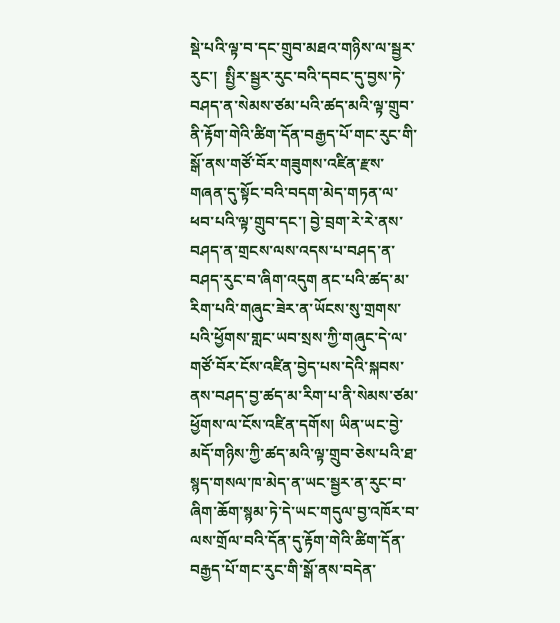སྡེ་པའི་ལྟ་བ་དང་གྲུབ་མཐའ་གཉིས་ལ་སྦྱར་རུང་།  སྤྱིར་སྦྱར་རུང་བའི་དབང་དུ་བྱས་ཏེ་བཤད་ན་སེམས་ཙམ་པའི་ཚད་མའི་ལྟ་གྲུབ་ནི་རྟོག་གེའི་ཚིག་དོན་བརྒྱད་པོ་གང་རུང་གི་སྒོ་ནས་གཙོ་བོར་གཟུགས་འཛིན་རྫས་གཞན་དུ་སྟོང་བའི་བདག་མེད་གཏན་ལ་ཕབ་པའི་ལྟ་གྲུབ་དང་། བྱེ་བྲག་རེ་རེ་ནས་བཤད་ན་གྲངས་ལས་འདས་པ་བཤད་ན་བཤད་རུང་བ་ཞིག་འདུག ནང་པའི་ཚད་མ་རིག་པའི་གཞུང་ཟེར་ན་ཡོངས་སུ་གྲགས་པའི་ཕྱོགས་གླང་ཡབ་སྲས་ཀྱི་གཞུང་དེ་ལ་གཙོ་བོར་ངོས་འཛིན་བྱེད་པས་དེའི་སྐབས་ནས་བཤད་བྱ་ཚད་མ་རིག་པ་ནི་སེམས་ཙམ་ཕྱོགས་ལ་ངོས་འཛིན་དགོས། ཡིན་ཡང་བྱེ་མདོ་གཉིས་ཀྱི་ཚད་མའི་ལྟ་གྲུབ་ཅེས་པའི་ཐ་སྙད་གསལ་ཁ་མེད་ན་ཡང་སྦྱར་ན་རུང་བ་ཞིག་ཆོག་སྙམ་ཏེ་དེ་ཡང་གདུལ་བྱ་འཁོར་བ་ལས་གྲོལ་བའི་དོན་དུ་རྟོག་གེའི་ཚིག་དོན་བརྒྱད་པོ་གང་རུང་གི་སྒོ་ནས་བདེན་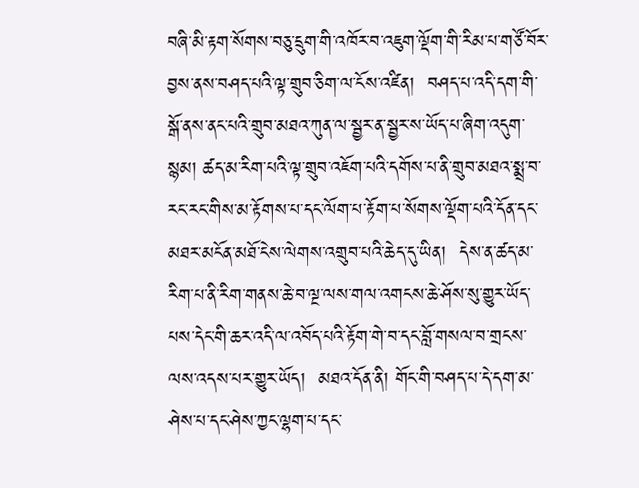བཞི་མི་རྟག་སོགས་བཅུ་དྲུག་གི་འཁོར་བ་འཇུག་ལྡོག་གི་རིམ་པ་གཙོ་བོར་བྱས་ནས་བཤད་པའི་ལྟ་གྲུབ་ཅིག་ལ་ངོས་འཛིན།  བཤད་པ་འདི་དག་གི་སྒོ་ནས་ནང་པའི་གྲུབ་མཐའ་ཀུན་ལ་སྦྱར་ན་སྦྱར་ས་ཡོད་པ་ཞིག་འདུག་སྙམ། ཚད་མ་རིག་པའི་ལྟ་གྲུབ་འཇོག་པའི་དགོས་པ་ནི་གྲུབ་མཐའ་སྨྲ་བ་རང་རང་གིས་མ་རྟོགས་པ་དང་ལོག་པ་རྟོག་པ་སོགས་ལྡོག་པའི་དོན་དང་མཐར་མངོན་མཐོ་ངེས་ལེགས་འགྲུབ་པའི་ཆེད་དུ་ཡིན།  དེས་ན་ཚད་མ་རིག་པ་ནི་རིག་གནས་ཆེ་བ་ལྔ་ལས་གལ་འགངས་ཆེ་ཤོས་སུ་གྱུར་ཡོད་པས་དེང་གི་ཆར་འདི་ལ་འབོད་པའི་རྟོག་གེ་བ་དང་བློ་གསལ་བ་གྲངས་ལས་འདས་པར་གྱུར་ཡོད།  མཐའ་དོན་ནི། གོང་གི་བཤད་པ་དེ་དག་མ་ཤེས་པ་དང་ཤེས་ཀྱང་ལྷག་པ་དང་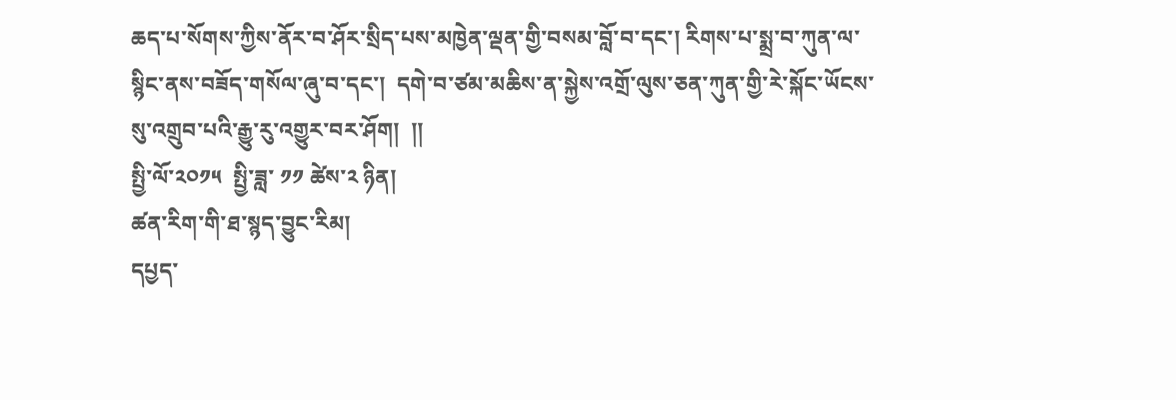ཆད་པ་སོགས་ཀྱིས་ནོར་བ་ཤོར་སྲིད་པས་མཁྱེན་ལྡན་གྱི་བསམ་བློ་བ་དང་། རིགས་པ་སྨྲ་བ་ཀུན་ལ་སྙིང་ནས་བཟོད་གསོལ་ཞུ་བ་དང་།  དགེ་བ་ཙམ་མཆིས་ན་སྐྱེས་འགྲོ་ལུས་ཅན་ཀུན་གྱི་རེ་སྐོང་ཡོངས་སུ་འགྲུབ་པའི་རྒྱུ་རུ་འགྱུར་བར་ཤོག།  །།
སྤྱི་ལོ་༢༠༡༥  སྤྱི་ཟླ་ ༡༡ ཚེས་༢ ཉིན།
ཚན་རིག་གི་ཐ་སྙད་བྱུང་རིམ།
དཔྱད་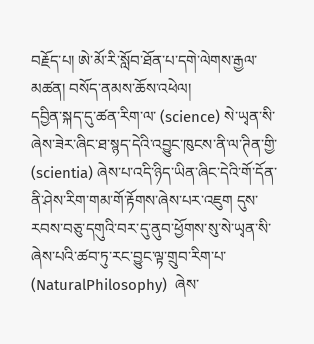བརྗོད་པ། ཨེ་མོ་རི་སློབ་ཐོན་པ་དགེ་ལེགས་རྒྱལ་མཚན། བསོད་ནམས་ཆོས་འཕེལ།
དབྱིན་སྐད་དུ་ཚན་རིག་ལ་ (science) སེ་ཡྭན་སི་ཞེས་ཟེར་ཞིང་ཐ་སྙད་དེའི་འབྱུང་ཁུངས་ནི་ལ་ཊིན་གྱི་ (scientia) ཞེས་པ་འདི་ཉིད་ཡིན་ཞིང་དེའི་གོ་དོན་ནི་ཤེས་རིག་གམ་གོ་རྟོགས་ཞེས་པར་འཇུག དུས་རབས་བཅུ་དགུའི་བར་དུ་ནུབ་ཕྱོགས་སུ་སེ་ཡྭན་སི་ཞེས་པའི་ཚབ་ཏུ་རང་བྱུང་ལྟ་གྲུབ་རིག་པ་ (NaturalPhilosophy)  ཞེས་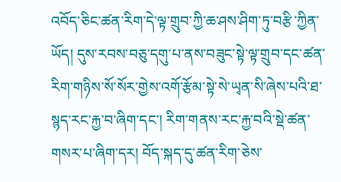འབོད་ཅིང་ཚན་རིག་དེ་ལྟ་གྲུབ་ཀྱི་ཆ་ཤས་ཤིག་ཏུ་བརྩི་ཀྱིན་ཡོད། དུས་རབས་བཅུ་དགུ་པ་ནས་བཟུང་སྟེ་ལྟ་གྲུབ་དང་ཚན་རིག་གཉིས་སོ་སོར་གྱེས་འགོ་རྩོམ་སྟེ་སེ་ཡྭན་སི་ཞེས་པའི་ཐ་སྙད་རང་རྐྱ་བ་ཞིག་དང་། རིག་གནས་རང་རྐྱ་བའི་སྡེ་ཚན་གསར་པ་ཞིག་དར། བོད་སྐད་དུ་ཚན་རིག་ཅེས་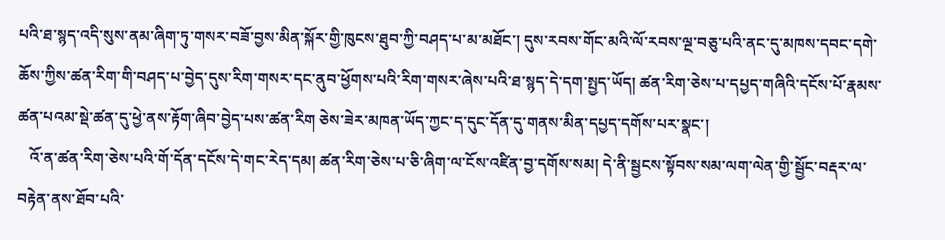པའི་ཐ་སྙད་འདི་སུས་ནམ་ཞིག་ཏུ་གསར་བཟོ་བྱས་མིན་སྐོར་གྱི་ཁུངས་ཐུབ་ཀྱི་བཤད་པ་མ་མཐོང་། དུས་རབས་གོང་མའི་ལོ་རབས་ལྔ་བཅུ་པའི་ནང་དུ་མཁས་དབང་དགེ་ཆོས་ཀྱིས་ཚན་རིག་གི་བཤད་པ་བྱེད་དུས་རིག་གསར་དང་ནུབ་ཕྱོགས་པའི་རིག་གསར་ཞེས་པའི་ཐ་སྙད་དེ་དག་སྤྱད་ཡོད། ཚན་རིག་ཅེས་པ་དཔྱད་གཞིའི་དངོས་པོ་རྣམས་ཚན་པའམ་སྡེ་ཚན་དུ་ཕྱེ་ནས་རྟོག་ཞིབ་བྱེད་པས་ཚན་རིག ཅེས་ཟེར་མཁན་ཡོད་ཀྱང་ད་དུང་དོན་དུ་གནས་མིན་དཔྱད་དགོས་པར་སྣང་།
   འོ་ན་ཚན་རིག་ཅེས་པའི་གོ་དོན་དངོས་དེ་གང་རེད་དམ། ཚན་རིག་ཅེས་པ་ཅི་ཞིག་ལ་ངོས་འཛིན་བྱ་དགོས་སམ། དེ་ནི་སྦྱངས་སྟོབས་སམ་ལག་ལེན་གྱི་སྦྱོང་བརྡར་ལ་བརྟེན་ནས་ཐོབ་པའི་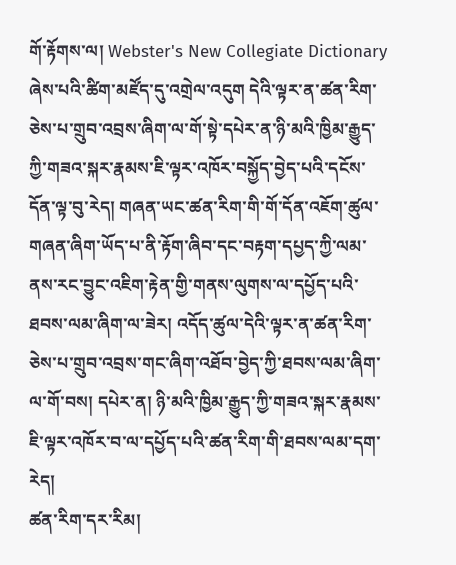གོ་རྟོགས་ལ། Webster's New Collegiate Dictionary ཞེས་པའི་ཚིག་མཛོད་དུ་འགྲེལ་འདུག དེའི་ལྟར་ན་ཚན་རིག་ཅེས་པ་གྲུབ་འབྲས་ཞིག་ལ་གོ་སྟེ་དཔེར་ན་ཉི་མའི་ཁྱིམ་རྒྱུད་ཀྱི་གཟའ་སྐར་རྣམས་ཇི་ལྟར་འཁོར་བསྐྱོད་བྱེད་པའི་དངོས་དོན་ལྟ་བུ་རེད། གཞན་ཡང་ཚན་རིག་གི་གོ་དོན་འཇོག་ཚུལ་གཞན་ཞིག་ཡོད་པ་ནི་རྟོག་ཞིབ་དང་བརྟག་དཔྱད་ཀྱི་ལམ་ནས་རང་བྱུང་འཇིག་རྟེན་གྱི་གནས་ལུགས་ལ་དཔྱོད་པའི་ཐབས་ལམ་ཞིག་ལ་ཟེར། འདོད་ཚུལ་དེའི་ལྟར་ན་ཚན་རིག་ཅེས་པ་གྲུབ་འབྲས་གང་ཞིག་འཐོབ་བྱེད་ཀྱི་ཐབས་ལམ་ཞིག་ལ་གོ་བས། དཔེར་ན། ཉི་མའི་ཁྱིམ་རྒྱུད་ཀྱི་གཟའ་སྐར་རྣམས་ཇི་ལྟར་འཁོར་བ་ལ་དཔྱོད་པའི་ཚན་རིག་གི་ཐབས་ལམ་དག་རེད།
ཚན་རིག་དར་རིམ།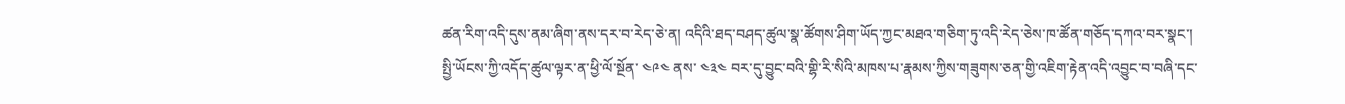ཚན་རིག་འདི་དུས་ནམ་ཞིག་ནས་དར་བ་རེད་ཅེ་ན། འདིའི་ཐད་བཤད་ཚུལ་སྣ་ཚོགས་ཤིག་ཡོད་ཀྱང་མཐའ་གཅིག་ཏུ་འདི་རེད་ཅེས་ཁ་ཚོན་གཅོད་དཀའ་བར་སྣང་། སྤྱི་ཡོངས་ཀྱི་འདོད་ཚུལ་ལྟར་ན་ཕྱི་ལོ་སྔོན་ ༤༩༤ ནས་ ༤༣༤ བར་དུ་བྱུང་བའི་གྷི་རི་སིའི་མཁས་པ་རྣམས་ཀྱིས་གཟུགས་ཅན་གྱི་འཇིག་རྟེན་འདི་འབྱུང་བ་བཞི་དང་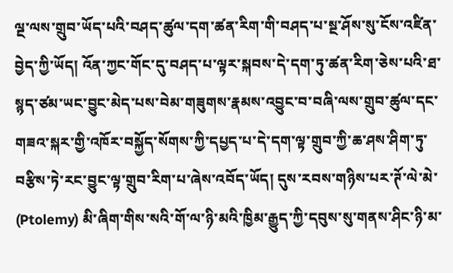ལྔ་ལས་གྲུབ་ཡོད་པའི་བཤད་ཚུལ་དག་ཚན་རིག་གི་བཤད་པ་སྔ་ཤོས་སུ་ངོས་འཛིན་བྱེད་ཀྱི་ཡོད། འོན་ཀྱང་གོང་དུ་བཤད་པ་ལྟར་སྐབས་དེ་དག་ཏུ་ཚན་རིག་ཅེས་པའི་ཐ་སྙད་ཙམ་ཡང་བྱུང་མེད་པས་བེམ་གཟུགས་རྣམས་འབྱུང་བ་བཞི་ལས་གྲུབ་ཚུལ་དང་གཟའ་སྐར་གྱི་འཁོར་བསྐྱོད་སོགས་ཀྱི་དཔྱད་པ་དེ་དག་ལྟ་གྲུབ་ཀྱི་ཆ་ཤས་ཤིག་ཏུ་བརྩིས་ཏེ་རང་བྱུང་ལྟ་གྲུབ་རིག་པ་ཞེས་འབོད་ཡོད། དུས་རབས་གཉིས་པར་ཊོ་ལེ་མེ་ (Ptolemy) མི་ཞིག་གིས་སའི་གོ་ལ་ཉི་མའི་ཁྱིམ་རྒྱུད་ཀྱི་དབུས་སུ་གནས་ཤིང་ཉི་མ་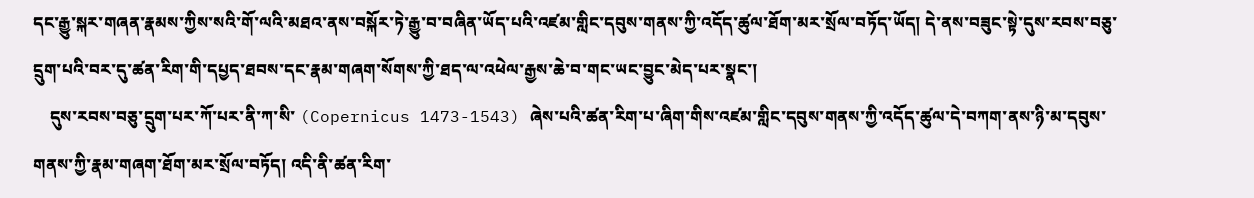དང་རྒྱུ་སྐར་གཞན་རྣམས་ཀྱིས་སའི་གོ་ལའི་མཐའ་ནས་བསྐོར་ཏེ་རྒྱུ་བ་བཞིན་ཡོད་པའི་འཛམ་གླིང་དབུས་གནས་ཀྱི་འདོད་ཚུལ་ཐོག་མར་སྲོལ་བཏོད་ཡོད། དེ་ནས་བཟུང་སྟེ་དུས་རབས་བཅུ་དྲུག་པའི་བར་དུ་ཚན་རིག་གི་དཔྱད་ཐབས་དང་རྣམ་གཞག་སོགས་ཀྱི་ཐད་ལ་འཕེལ་རྒྱས་ཆེ་བ་གང་ཡང་བྱུང་མེད་པར་སྣང་།
    དུས་རབས་བཅུ་དྲུག་པར་ཀོ་པར་ནི་ཀ་སི་ (Copernicus 1473-1543) ཞེས་པའི་ཚན་རིག་པ་ཞིག་གིས་འཛམ་གླིང་དབུས་གནས་ཀྱི་འདོད་ཚུལ་དེ་བཀག་ནས་ཉི་མ་དབུས་གནས་ཀྱི་རྣམ་གཞག་ཐོག་མར་སྲོལ་བཏོད། འདི་ནི་ཚན་རིག་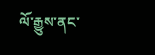ལོ་རྒྱུས་ནང་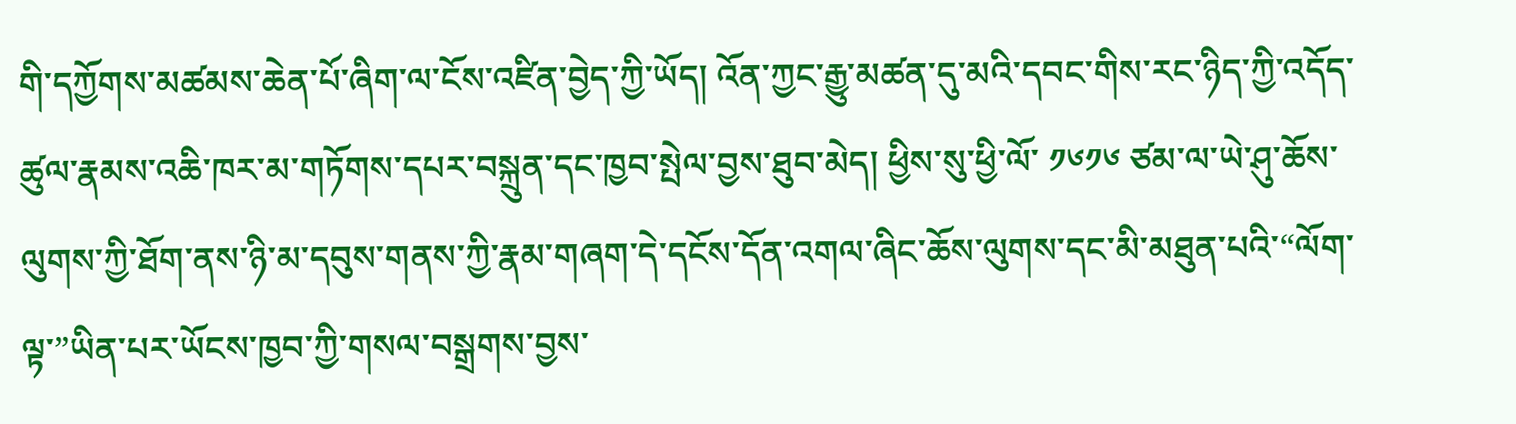གི་དཀྱོགས་མཚམས་ཆེན་པོ་ཞིག་ལ་ངོས་འཛིན་བྱེད་ཀྱི་ཡོད། འོན་ཀྱང་རྒྱུ་མཚན་དུ་མའི་དབང་གིས་རང་ཉིད་ཀྱི་འདོད་ཚུལ་རྣམས་འཆི་ཁར་མ་གཏོགས་དཔར་བསྐྲུན་དང་ཁྱབ་སྤེལ་བྱས་ཐུབ་མེད། ཕྱིས་སུ་ཕྱི་ལོ་ ༡༦༡༦ ཙམ་ལ་ཡེ་ཤུ་ཆོས་ལུགས་ཀྱི་ཐོག་ནས་ཉི་མ་དབུས་གནས་ཀྱི་རྣམ་གཞག་དེ་དངོས་དོན་འགལ་ཞིང་ཆོས་ལུགས་དང་མི་མཐུན་པའི་“ལོག་ལྟ་”ཡིན་པར་ཡོངས་ཁྱབ་ཀྱི་གསལ་བསྒྲགས་བྱས་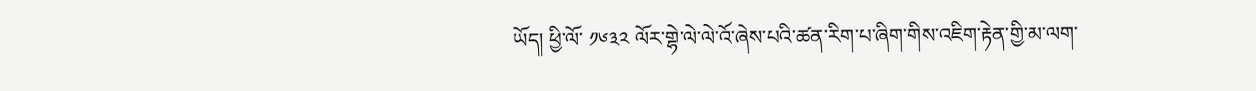ཡོད། ཕྱི་ལོ་ ༡༦༣༢ ལོར་གྷེ་ལེ་ལེ་འོ་ཞེས་པའི་ཚན་རིག་པ་ཞིག་གིས་འཇིག་རྟེན་གྱི་མ་ལག་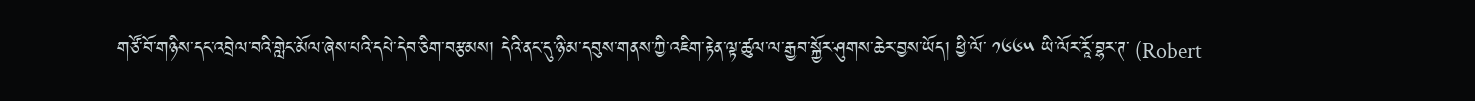གཙོ་བོ་གཉིས་དང་འབྲེལ་བའི་གླེང་མོལ་ཞེས་པའི་དཔེ་དེབ་ཅིག་བརྩམས། དེའི་ནང་དུ་ཉི་མ་དབུས་གནས་ཀྱི་འཇིག་རྟེན་ལྟ་ཚུལ་ལ་རྒྱབ་སྐྱོར་ཤུགས་ཆེར་བྱས་ཡོད། ཕྱི་ལོ་ ༡༦༦༥ ཡི་ལོར་རཱོ་བྷར་ཊ་ (Robert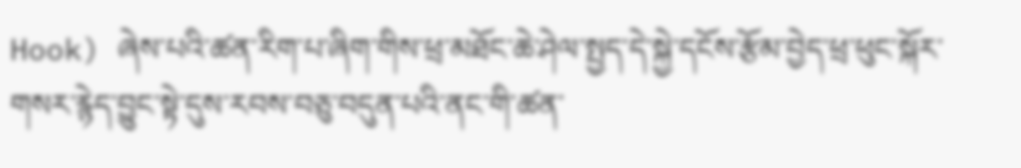Hook) ཞེས་པའི་ཚན་རིག་པ་ཞིག་གིས་ཕྲ་མཐོང་ཆེ་ཤེལ་སྤྱད་དེ་སྐྱེ་དངོས་རྩོམ་བྱེད་ཕྲ་ཕུང་སྐོར་གསར་རྙེད་བྱུང་སྟེ་དུས་རབས་བཅུ་བདུན་པའི་ནང་གི་ཚན་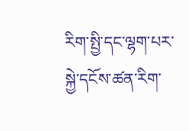རིག་སྤྱི་དང་ལྷག་པར་སྐྱེ་དངོས་ཚན་རིག་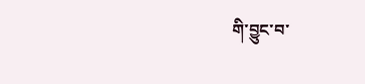གི་བྱུང་བ་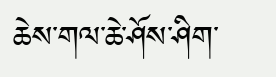ཆེས་གལ་ཆེ་ཤོས་ཤིག་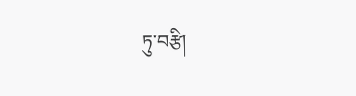ཏུ་བརྩི།